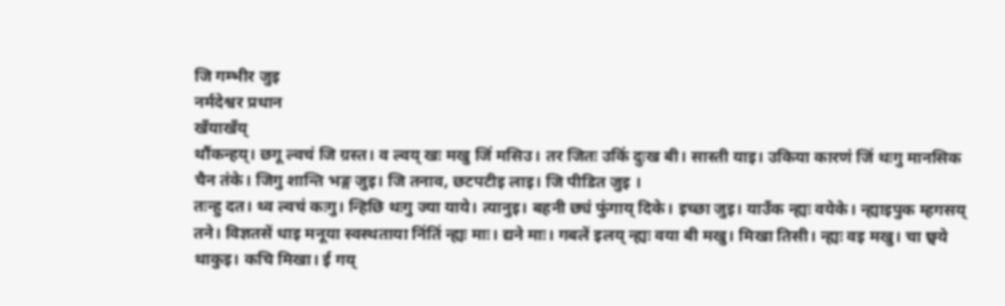जि गम्भीर जुइ
नर्मदेश्वर प्रधान
खँयाखँय्
थौंकन्हय्। छगू ल्वचं जि ग्रस्त। व ल्वय् खः मखु जिं मसिउ। तर जितः उकिं दुःख बी। सास्ती याइ। उकिया कारणं जिं थःगु मानसिक चैन तंके। जिगु शान्ति भङ्ग जुइ। जि तनाव, छटपटीइ लाइ। जि पीडित जुइ ।
तःन्हु दत। थ्व ल्वचं कःगु। न्हिछि थःगु ज्या याये। त्यानुइ। बहनी छ्यं फुंगाय् दिके। इच्छा जुइ। याउँक न्ह्यः वयेके। न्ह्याइपुक म्हगसय् तने। विज्ञतसें धाइ मनूया स्वस्थताया निंतिं न्ह्यः माः। द्यने माः। गबलें इलय् न्ह्यः वया बी मखु। मिखा तिसी। न्ह्यः वइ मखु। चा छ्वये थाकुइ। कचि मिखा। ई गय्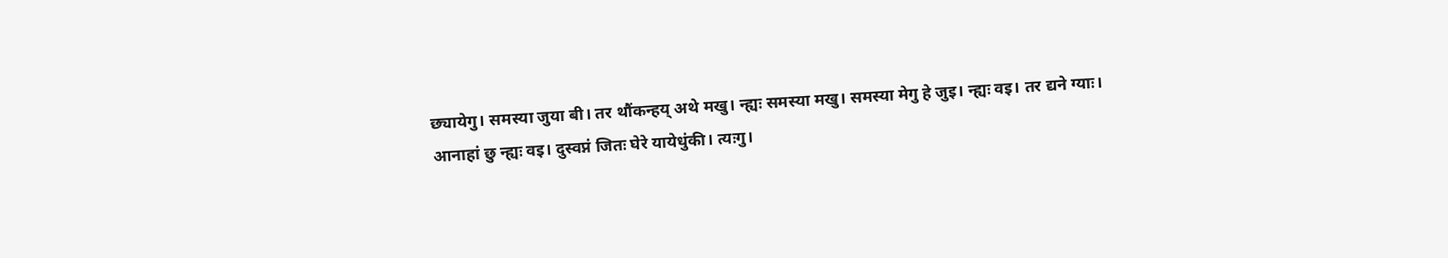छ्यायेगु। समस्या जुया बी। तर थौंकन्हय् अथे मखु। न्ह्यः समस्या मखु। समस्या मेगु हे जुइ। न्ह्यः वइ। तर द्यने ग्याः। आनाहां छु न्ह्यः वइ। दुस्वप्नं जितः घेरे यायेधुंकी। त्यःगु।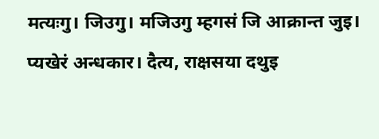मत्यःगु। जिउगु। मजिउगु म्हगसं जि आक्रान्त जुइ। प्यखेरं अन्धकार। दैत्य, राक्षसया दथुइ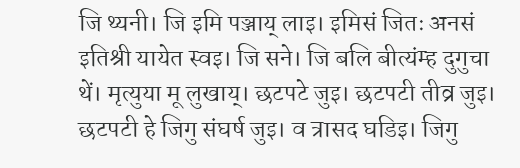जि थ्यनी। जि इमि पञ्जाय् लाइ। इमिसं जितः अनसं इतिश्री यायेत स्वइ। जि सने। जि बलि बीत्यंम्ह दुगुचा थें। मृत्युया मू लुखाय्। छटपटे जुइ। छटपटी तीव्र जुइ। छटपटी हे जिगु संघर्ष जुइ। व त्रासद घडिइ। जिगु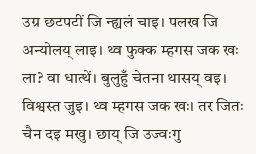उग्र छटपटीं जि न्ह्यलं चाइ। पलख जि अन्योलय् लाइ। थ्व फुक्क म्हगस जक खः ला? वा धात्थें। बुलुहुँ चेतना थासय् वइ। विश्वस्त जुइ। थ्व म्हगस जक खः। तर जितः चैन दइ मखु। छाय् जि उज्वःगु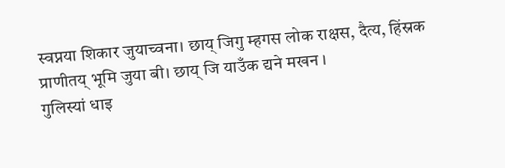स्वप्नया शिकार जुयाच्वना। छाय् जिगु म्हगस लोक राक्षस, दैत्य, हिंस्रक प्राणीतय् भूमि जुया बी। छाय् जि याउँक द्यने मखन ।
गुलिस्यां धाइ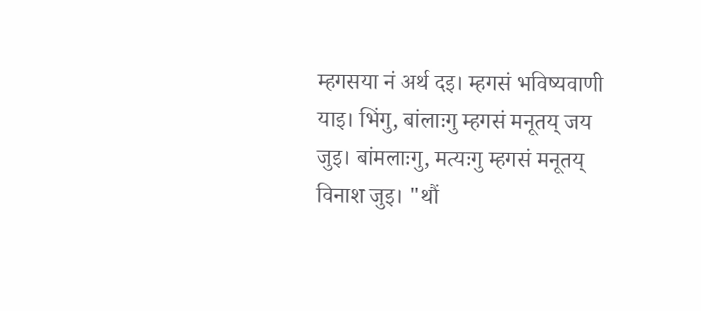म्हगसया नं अर्थ दइ। म्हगसं भविष्यवाणी याइ। भिंगु, बांलाःगु म्हगसं मनूतय् जय जुइ। बांमलाःगु, मत्यःगु म्हगसं मनूतय् विनाश जुइ। "थौं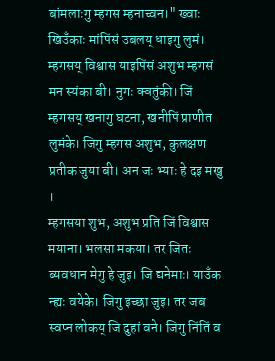बांमलाःगु म्हगस म्हनाच्वन।" ख्वाः खिउँकाः मांपिंसं उबलय् धाइगु लुमं। म्हगसय् विश्वास याइपिंसं अशुभ म्हगसं मन स्यंका बी। नुगः क्वतुंकी। जिं म्हगसय् खनागु घटना, खनीपिं प्राणीत लुमंके। जिगु म्हगस अशुभ, कुलक्षण प्रतीक जुया बी। अन जः भ्याः हे दइ मखु ।
म्हगसया शुभ, अशुभ प्रति जिं विश्वास मयाना। भलसा मकया। तर जितः ब्यवधान मेगु हे जुइ। जि द्यनेमाः। याउँक न्ह्यः वयेके। जिगु इच्छा जुइ। तर जब स्वप्न लोकय् जि दुहां वने। जिगु निंतिं व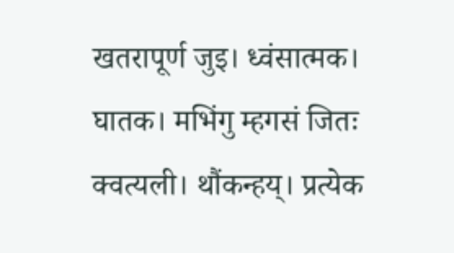खतरापूर्ण जुइ। ध्वंसात्मक। घातक। मभिंगु म्हगसं जितः क्वत्यली। थौंकन्हय्। प्रत्येक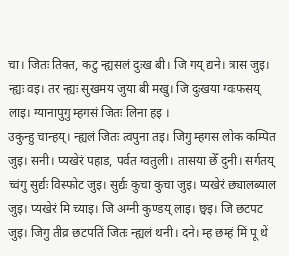चा। जितः तिक्त, कटु न्ह्यसलं दुःख बी। जि गय् द्यने। त्रास जुइ। न्ह्यः वइ। तर न्ह्यः सुखमय जुया बी मखु। जि दुःखया ग्वःफसय् लाइ। ग्यानापुगु म्हगसं जितः लिना हइ ।
उकुन्हु चान्हय्। न्ह्यलं जितः त्वपुना तइ। जिगु म्हगस लोक कम्पित जुइ। सनी। प्यखेरं पहाड, पर्वत ग्वतुली। तासया छेँ दुनी। सर्गतय् च्वंगु सुर्द्यः विस्फोट जुइ। सुर्द्यः कुचा कुचा जुइ। प्यखेरं छ्यालब्याल जुइ। प्यखेरं मि च्याइ। जि अग्नी कुण्डय् लाइ। छ्वइ। जि छटपट जुइ। जिगु तीव्र छटपतिं जितः न्ह्यलं थनी। दने। म्ह छम्हं मिं पू थें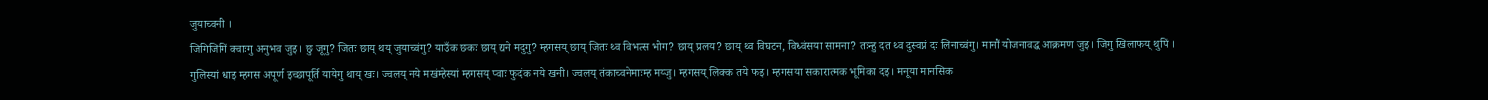जुयाच्वनी ।
जिगिजिगिं क्वाःगु अनुभव जुइ। छु जूगु? जितः छाय् थय् जुयाच्वंगु? याउँक छकः छाय् द्यने मदुगु? म्हगसय् छाय् जितः थ्व विभत्स भोग? छाय् प्रलय? छाय् थ्व विघटन, विध्वंसया सामना? तःन्हु दत थ्व दुस्वप्नं दः लिनाच्वंगु। मानौं योजनावद्ध आक्रमण जुइ। जिगु खिलाफय् थुपिं ।
गुलिस्यां धाइ म्हगस अपूर्ण इच्छापूर्ति यायेगु थाय् खः। ज्वलय् नये मखंम्हेस्यां म्हगसय् प्वाः फुदंक नये खनी। ज्वलय् तंकाच्वनेमाःम्ह मय्जु। म्हगसय् लिक्क तये फइ। म्हगसया सकारात्मक भूमिका दइ। मनूया मानसिक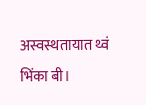अस्वस्थतायात थ्वं भिंका बी।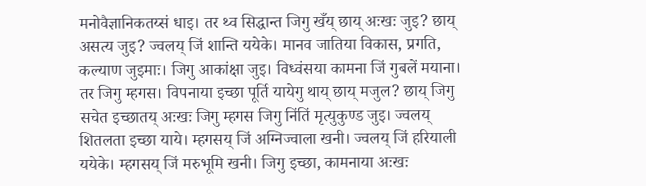मनोवैज्ञानिकतय्सं धाइ। तर थ्व सिद्धान्त जिगु खँय् छाय् अःखः जुइ? छाय् असत्य जुइ? ज्वलय् जिं शान्ति ययेके। मानव जातिया विकास, प्रगति, कल्याण जुइमाः। जिगु आकांक्षा जुइ। विध्वंसया कामना जिं गुबलें मयाना। तर जिगु म्हगस। विपनाया इच्छा पूर्ति यायेगु थाय् छाय् मजुल? छाय् जिगु सचेत इच्छातय् अःखः जिगु म्हगस जिगु निंतिं मृत्युकुण्ड जुइ। ज्वलय् शितलता इच्छा याये। म्हगसय् जिं अग्निज्वाला खनी। ज्वलय् जिं हरियाली ययेके। म्हगसय् जिं मरुभूमि खनी। जिगु इच्छा, कामनाया अःखः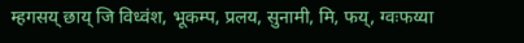म्हगसय् छाय् जि विध्वंश, भूकम्प, प्रलय, सुनामी, मि, फय्, ग्वःफय्या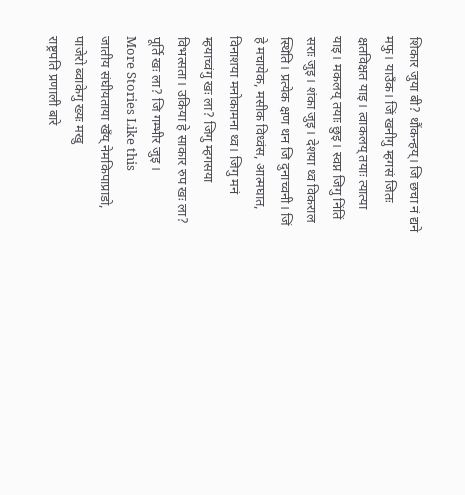शिकार जुया बी? थौंकन्हय्। जि छचा नं द्यने मफु। याउँक। जिं खनीगु म्हगसं जितः क्षतविक्षत याइ। त्वाकलय् तयाः त्यात्या याइ। मकलय् तयाः छुइ। स्वप्न जिगु निंतिं सराः जुइ। शंका जुइ। देशया थ्व विकराल स्थिति। प्रत्येक क्षण थन जि दुनाच्वनी। जिं हे मचायेक, मसीक विध्वंस, आत्मघात, विनाशया मनोकामना थ्व। जिगु मनं म्हयाच्वंगु खः ला? जिगु म्हगसया विभत्सता। उकिया हे साकार रुप खः ला? पूर्ति खः ला? जि गम्भीर जुइ ।
More Stories Like this
जातीय संघीयताया खँय् नेमकिपाप्राडो, पाजेरो ब्वाकेगु ख्यः मखु
राष्ट्रपति प्रणाली बारे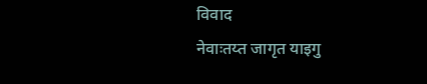विवाद
नेवाःतय्त जागृत याइगु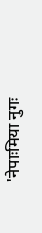'नेपाःमिया नुगः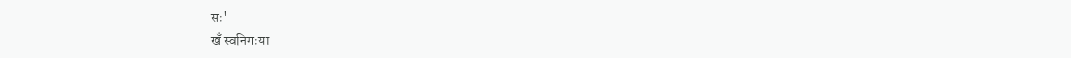सः'
खँ स्वनिगःया